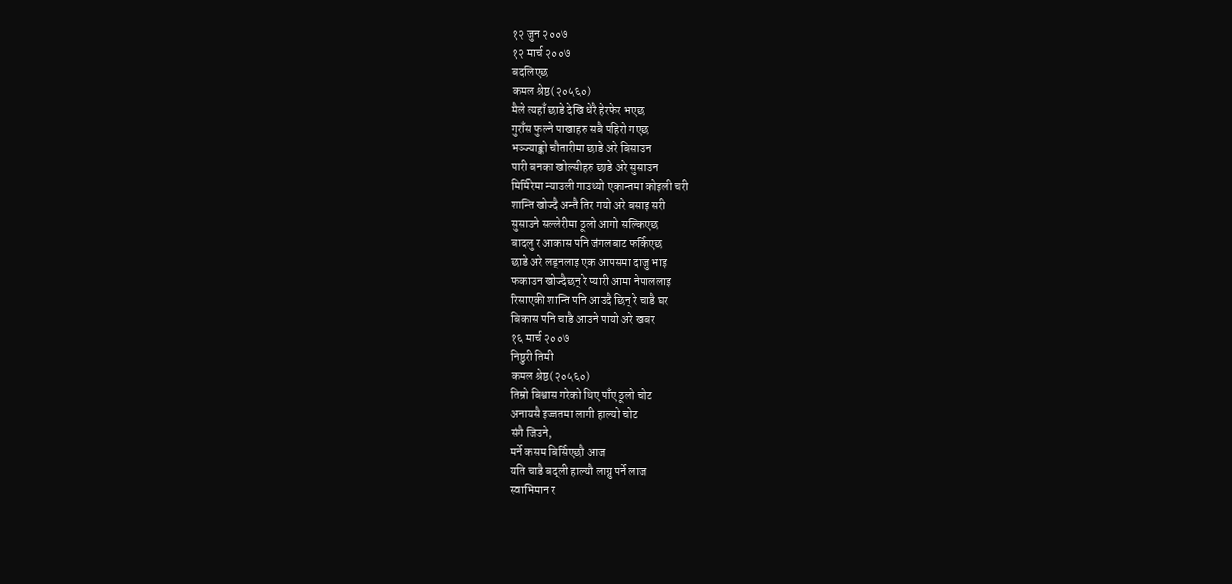१२ जुन २००७
१२ मार्च २००७
बदलिएछ
कमल श्रेष्ठ(२०५६०)
मैले त्यहाँ छाडे देखि धेरै हेरफेर भएछ
गुराँस फुल्ने पाखाहरु सबै पहिरो गएछ
भञ्ज्याङ्को चौतारीमा छाडे अरे बिसाउन
पारी बनका खोल्सीहरु छाडे अरे सुसाउन
मिर्मिरेमा न्याउली गाउथ्यो एकान्तमा कोइली चरी
शान्ति खोज्दै अन्तै तिर गयो अरे बसाइ सरी
सुसाउने सल्लेरीमा ठूलो आगो सल्किएछ
बादलु र आकास पनि जंगलबाट फर्किएछ
छाडे अरे लड्नलाइ एक आपसमा दाजु भाइ
फकाउन खोज्दैछन् रे प्यारी आमा नेपाललाइ
रिसाएकी शान्ति पनि आउदै छिन् रे चाडै घर
बिकास पनि चाडै आउने पायो अरे खबर
१६ मार्च २००७
निष्ठुरी तिमी
कमल श्रेष्ठ(२०५६०)
तिम्रो बिश्वास गरेको थिए पाँए ठूलो चोट
अनायसै इज्जतमा लागी हाल्यो चोट
संगै जिउने,
मर्ने कसम बिर्सिएछौ आज
यति चाडै बद्ली हाल्यौ लाग्नु पर्ने लाज
स्वाभिमान र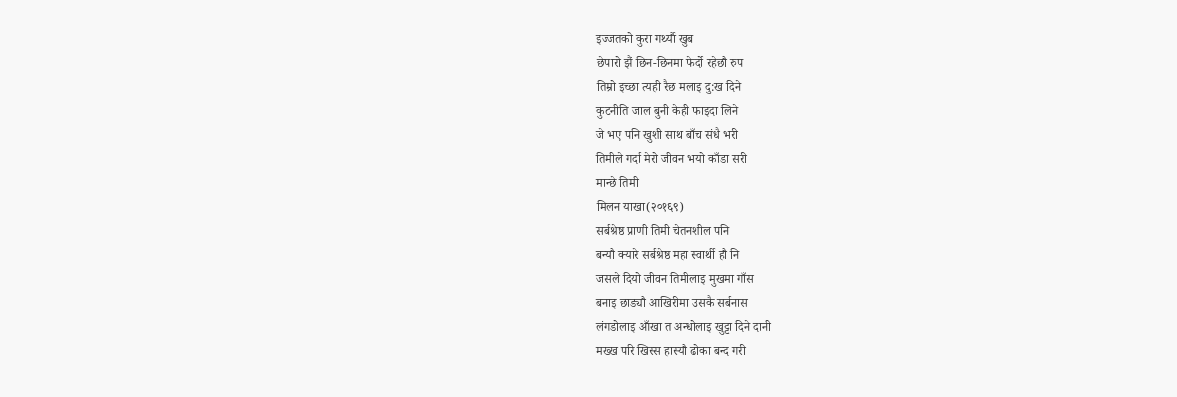इज्जतको कुरा गर्थ्यौ खुब
छेपारो झैं छिन-छिनमा फेर्दो रहेछौ रुप
तिम्रो इच्छा त्यही रैछ मलाइ दु:ख दिने
कुटनीति जाल बुनी केही फाइदा लिने
जे भए पनि खुशी साथ बाँच संधै भरी
तिमीले गर्दा मेरो जीवन भयो काँडा सरी
मान्छे तिमी
मिलन याखा(२०१६९)
सर्बश्रेष्ठ प्राणी तिमी चेतनशील पनि
बन्यौ क्यारे सर्बश्रेष्ठ महा स्वार्थी हौ नि
जसले दियो जीवन तिमीलाइ मुखमा गाँस
बनाइ छाड्यौ आखिरीमा उसकै सर्बनास
लंगडोलाइ आँखा त अन्धोलाइ खुट्टा दिने दानी
मख्ख परि खिस्स हास्यौ ढोका बन्द गरी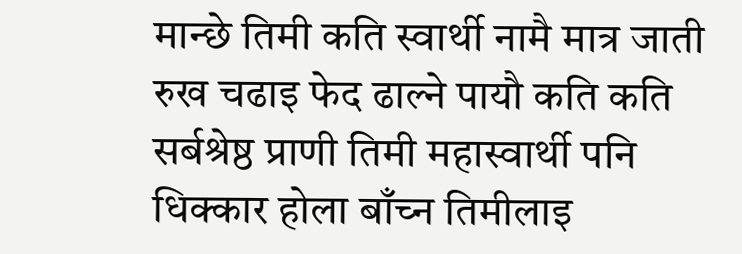मान्छे तिमी कति स्वार्थी नामै मात्र जाती
रुख चढाइ फेद ढाल्ने पायौ कति कति
सर्बश्रेष्ठ प्राणी तिमी महास्वार्थी पनि
धिक्कार होला बाँच्न तिमीलाइ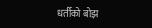धर्तीको बोझ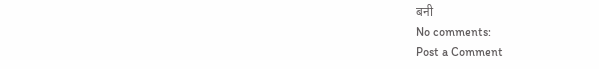बनी
No comments:
Post a Comment